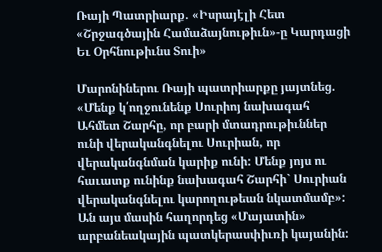Ռայի Պատրիարք. «Իսրայէլի Հետ «Շրջագծային Համաձայնութիւն»-ը Կարդացի Եւ Օրհնութիւնս Տուի»

Մարոնիներու Ռայի պատրիարքը յայտնեց. «Մենք կ՛ողջունենք Սուրիոյ նախագահ Ահմետ Շարհը, որ բարի մտադրութիւններ ունի վերականգնելու Սուրիան, որ վերականգնման կարիք ունի: Մենք յոյս ու հաւատք ունինք նախագահ Շարհի` Սուրիան վերականգնելու կարողութեան նկատմամբ»: Ան այս մասին հաղորդեց «Մայատին» արբանեակային պատկերասփիւռի կայանին: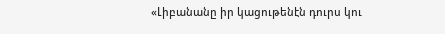«Լիբանանը իր կացութենէն դուրս կու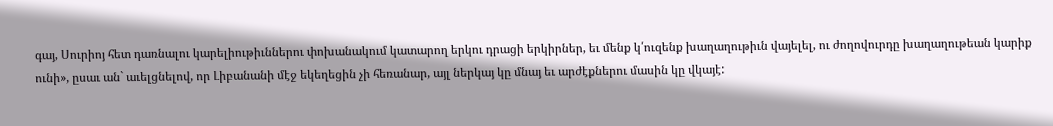գայ, Սուրիոյ հետ դառնալու կարելիութիւններու փոխանակում կատարող երկու դրացի երկիրներ, եւ մենք կ՛ուզենք խաղաղութիւն վայելել, ու ժողովուրդը խաղաղութեան կարիք ունի», ըսաւ ան` աւելցնելով, որ Լիբանանի մէջ եկեղեցին չի հեռանար, այլ ներկայ կը մնայ եւ արժէքներու մասին կը վկայէ: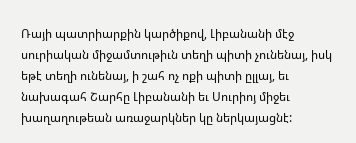Ռայի պատրիարքին կարծիքով, Լիբանանի մէջ սուրիական միջամտութիւն տեղի պիտի չունենայ, իսկ եթէ տեղի ունենայ, ի շահ ոչ ոքի պիտի ըլլայ, եւ նախագահ Շարհը Լիբանանի եւ Սուրիոյ միջեւ խաղաղութեան առաջարկներ կը ներկայացնէ: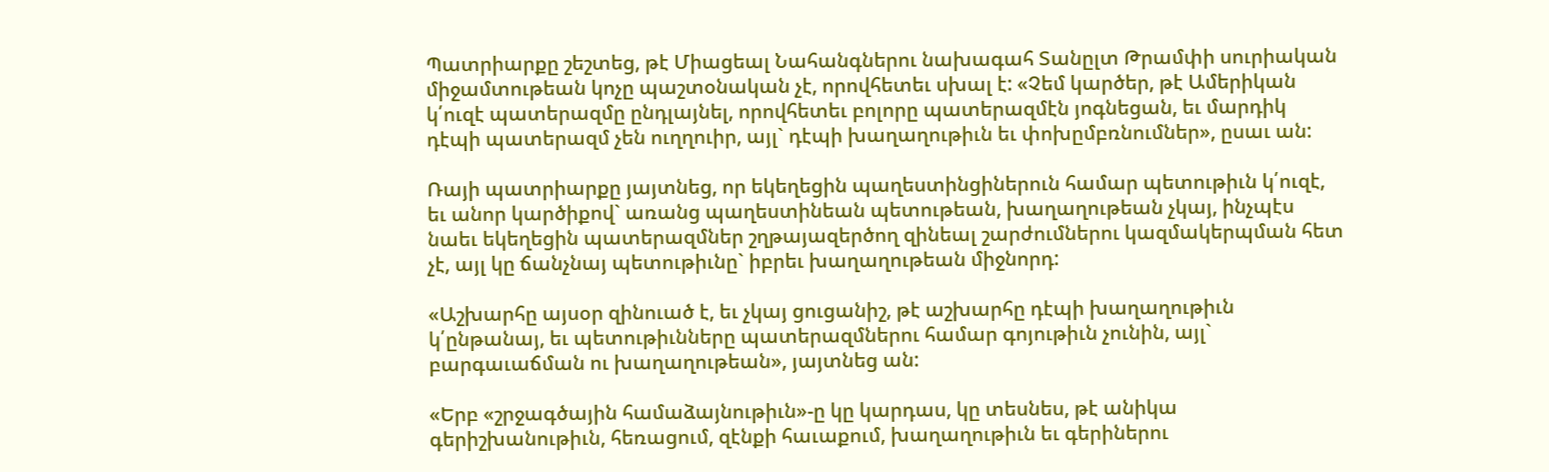Պատրիարքը շեշտեց, թէ Միացեալ Նահանգներու նախագահ Տանըլտ Թրամփի սուրիական միջամտութեան կոչը պաշտօնական չէ, որովհետեւ սխալ է: «Չեմ կարծեր, թէ Ամերիկան կ՛ուզէ պատերազմը ընդլայնել, որովհետեւ բոլորը պատերազմէն յոգնեցան, եւ մարդիկ դէպի պատերազմ չեն ուղղուիր, այլ` դէպի խաղաղութիւն եւ փոխըմբռնումներ», ըսաւ ան:

Ռայի պատրիարքը յայտնեց, որ եկեղեցին պաղեստինցիներուն համար պետութիւն կ՛ուզէ, եւ անոր կարծիքով` առանց պաղեստինեան պետութեան, խաղաղութեան չկայ, ինչպէս նաեւ եկեղեցին պատերազմներ շղթայազերծող զինեալ շարժումներու կազմակերպման հետ չէ, այլ կը ճանչնայ պետութիւնը` իբրեւ խաղաղութեան միջնորդ:

«Աշխարհը այսօր զինուած է, եւ չկայ ցուցանիշ, թէ աշխարհը դէպի խաղաղութիւն կ՛ընթանայ, եւ պետութիւնները պատերազմներու համար գոյութիւն չունին, այլ` բարգաւաճման ու խաղաղութեան», յայտնեց ան:

«Երբ «շրջագծային համաձայնութիւն»-ը կը կարդաս, կը տեսնես, թէ անիկա գերիշխանութիւն, հեռացում, զէնքի հաւաքում, խաղաղութիւն եւ գերիներու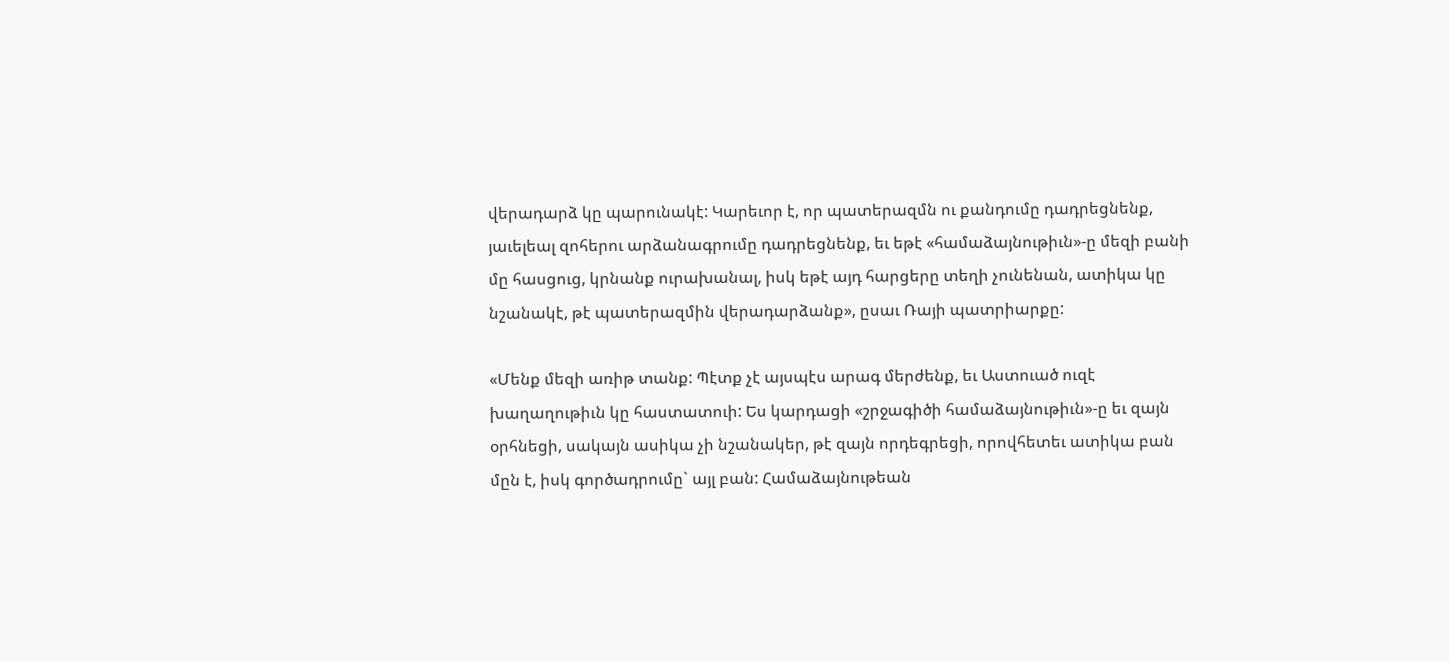վերադարձ կը պարունակէ: Կարեւոր է, որ պատերազմն ու քանդումը դադրեցնենք, յաւելեալ զոհերու արձանագրումը դադրեցնենք, եւ եթէ «համաձայնութիւն»-ը մեզի բանի մը հասցուց, կրնանք ուրախանալ, իսկ եթէ այդ հարցերը տեղի չունենան, ատիկա կը նշանակէ, թէ պատերազմին վերադարձանք», ըսաւ Ռայի պատրիարքը:

«Մենք մեզի առիթ տանք: Պէտք չէ այսպէս արագ մերժենք, եւ Աստուած ուզէ խաղաղութիւն կը հաստատուի: Ես կարդացի «շրջագիծի համաձայնութիւն»-ը եւ զայն օրհնեցի, սակայն ասիկա չի նշանակեր, թէ զայն որդեգրեցի, որովհետեւ ատիկա բան մըն է, իսկ գործադրումը` այլ բան: Համաձայնութեան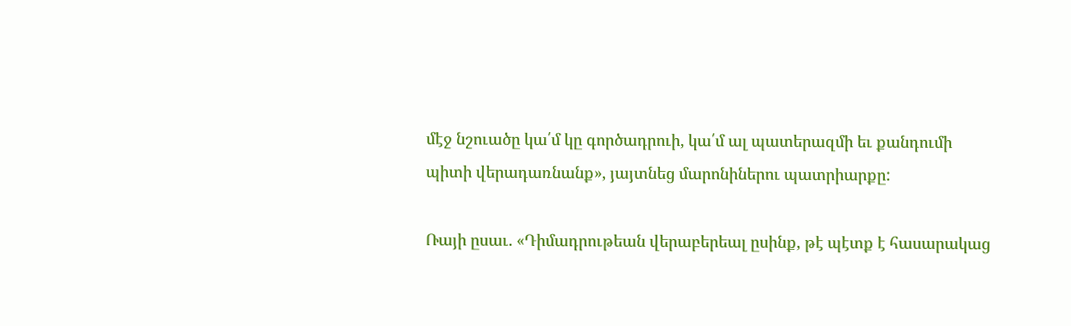մէջ նշուածը կա՛մ կը գործադրուի, կա՛մ ալ պատերազմի եւ քանդումի պիտի վերադառնանք», յայտնեց մարոնիներու պատրիարքը:

Ռայի ըսաւ. «Դիմադրութեան վերաբերեալ ըսինք, թէ պէտք է հասարակաց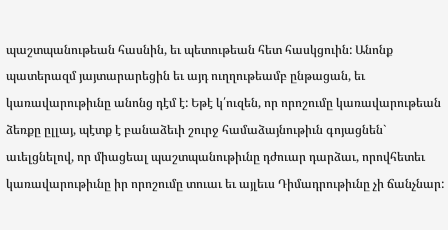պաշտպանութեան հասնին, եւ պետութեան հետ հասկցուին: Անոնք պատերազմ յայտարարեցին եւ այդ ուղղութեամբ ընթացան, եւ կառավարութիւնը անոնց դէմ է: Եթէ կ՛ուզեն, որ որոշումը կառավարութեան ձեռքը ըլլայ, պէտք է բանաձեւի շուրջ համաձայնութիւն գոյացնեն` աւելցնելով, որ միացեալ պաշտպանութիւնը դժուար դարձաւ, որովհետեւ կառավարութիւնը իր որոշումը տուաւ եւ այլեւս Դիմադրութիւնը չի ճանչնար: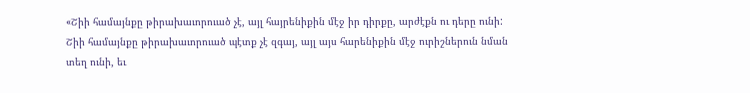«Շիի համայնքը թիրախաւորուած չէ, այլ հայրենիքին մէջ իր դիրքը, արժէքն ու դերը ունի: Շիի համայնքը թիրախաւորուած պէտք չէ զգայ, այլ այս հարենիքին մէջ ուրիշներուն նման տեղ ունի, եւ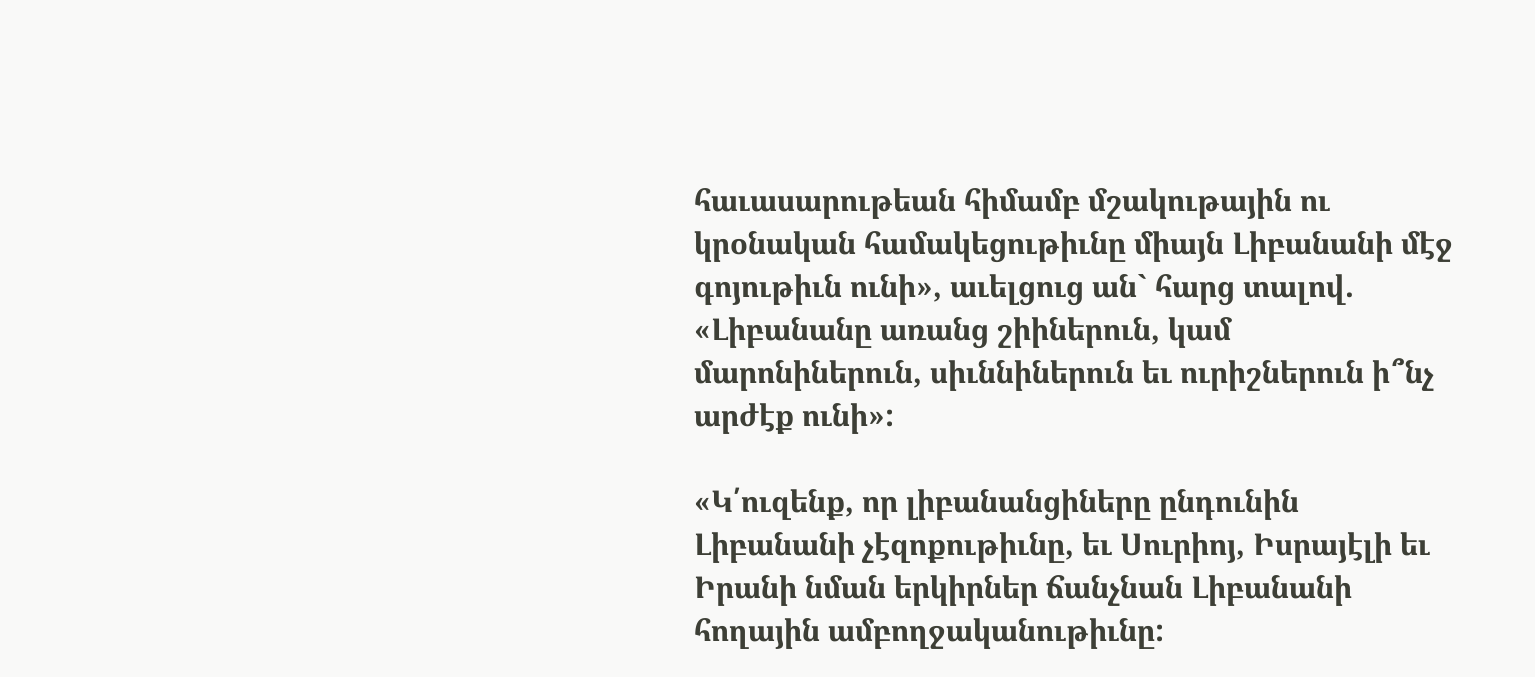հաւասարութեան հիմամբ մշակութային ու կրօնական համակեցութիւնը միայն Լիբանանի մէջ գոյութիւն ունի», աւելցուց ան` հարց տալով. «Լիբանանը առանց շիիներուն, կամ մարոնիներուն, սիւննիներուն եւ ուրիշներուն ի՞նչ արժէք ունի»:

«Կ՛ուզենք, որ լիբանանցիները ընդունին Լիբանանի չէզոքութիւնը, եւ Սուրիոյ, Իսրայէլի եւ Իրանի նման երկիրներ ճանչնան Լիբանանի հողային ամբողջականութիւնը: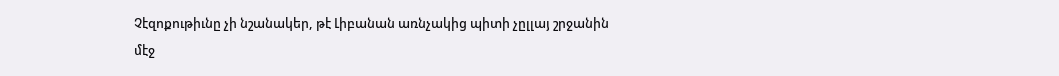Չէզոքութիւնը չի նշանակեր, թէ Լիբանան առնչակից պիտի չըլլայ շրջանին մէջ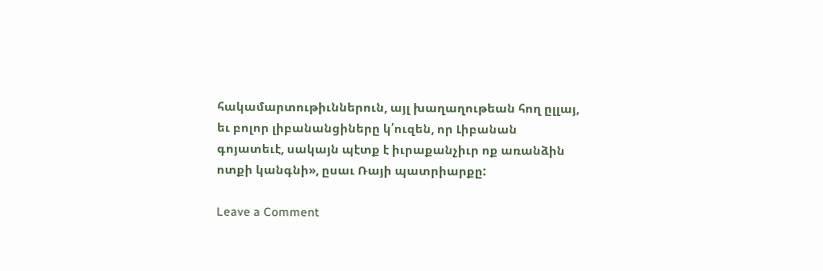հակամարտութիւններուն, այլ խաղաղութեան հող ըլլայ, եւ բոլոր լիբանանցիները կ՛ուզեն, որ Լիբանան գոյատեւէ, սակայն պէտք է իւրաքանչիւր ոք առանձին ոտքի կանգնի», ըսաւ Ռայի պատրիարքը:

Leave a Comment